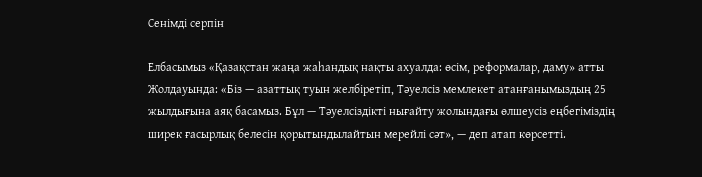Сенімді серпін

Елбасымыз «Қазақстан жаңа жаһандық нақты ахуалда: өсім, реформалар, даму» атты Жолдауында: «Біз — азаттық туын желбіретіп, Тәуелсіз мемлекет атанғанымыздың 25 жылдығына аяқ басамыз. Бұл — Тәуелсіздікті нығайту жолындағы өлшеусіз еңбегіміздің ширек ғасырлық белесін қорытындылайтын мерейлі сәт», — деп атап көрсетті.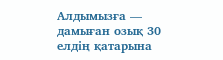Алдымызға — дамыған озық 30 елдің қатарына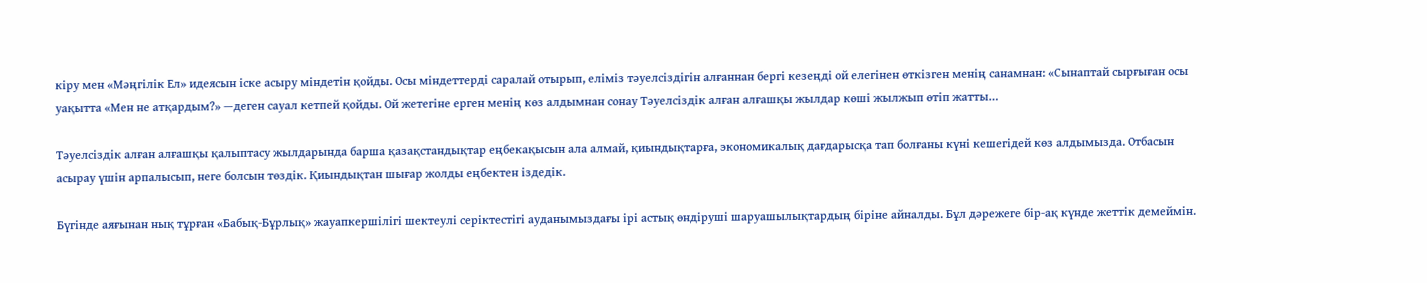кіру мен «Мәңгілік Ел» идеясын іске асыру міндетін қойды. Осы міндеттерді саралай отырып, еліміз тәуелсіздігін алғаннан бергі кезеңді ой елегінен өткізген менің санамнан: «Сынаптай сырғыған осы уақытта «Мен не атқардым?» —деген сауал кетпей қойды. Ой жетегіне ерген менің көз алдымнан сонау Тәуелсіздік алған алғашқы жылдар көші жылжып өтіп жатты…

Тәуелсіздік алған алғашқы қалыптасу жылдарында барша қазақстандықтар еңбекақысын ала алмай, қиындықтарға, экономикалық дағдарысқа тап болғаны күні кешегідей көз алдымызда. Отбасын асырау үшін арпалысып, неге болсын төздік. Қиындықтан шығар жолды еңбектен іздедік.

Бүгінде аяғынан нық тұрған «Бабық-Бұрлық» жауапкершілігі шектеулі серіктестігі ауданымыздағы ірі астық өндіруші шаруашылықтардың біріне айналды. Бұл дәрежеге бір-ақ күнде жеттік демеймін.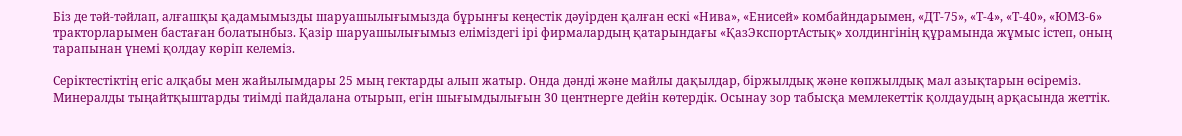Біз де тәй-тәйлап, алғашқы қадамымызды шаруашылығымызда бұрынғы кеңестік дәуірден қалған ескі «Нива», «Енисей» комбайндарымен, «ДТ-75», «Т-4», «Т-40», «ЮМЗ-6» тракторларымен бастаған болатынбыз. Қазір шаруашылығымыз еліміздегі ірі фирмалардың қатарындағы «ҚазЭкспортАстық» холдингінің құрамында жұмыс істеп, оның тарапынан үнемі қолдау көріп келеміз.

Серіктестіктің егіс алқабы мен жайылымдары 25 мың гектарды алып жатыр. Онда дәнді және майлы дақылдар, біржылдық және көпжылдық мал азықтарын өсіреміз. Минералды тыңайтқыштарды тиімді пайдалана отырып, егін шығымдылығын 30 центнерге дейін көтердік. Осынау зор табысқа мемлекеттік қолдаудың арқасында жеттік.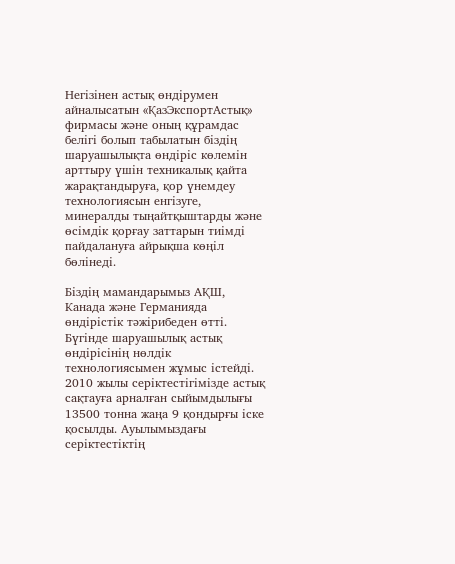Негізінен астық өндірумен айналысатын «ҚазЭкспортАстық» фирмасы және оның құрамдас белігі болып табылатын біздің шаруашылықта өндіріс көлемін арттыру үшін техникалық қайта жарақтандыруға, қор үнемдеу технологиясын енгізуге, минералды тыңайтқыштарды және өсімдік қорғау заттарын тиімді пайдалануға айрықша көңіл бөлінеді.

Біздің мамандарымыз АҚШ, Канада және Германияда өндірістік тәжірибеден өтті. Бүгінде шаруашылық астық өндірісінің нөлдік технологиясымен жұмыс істейді. 2010 жылы серіктестігімізде астық сақтауға арналған сыйымдылығы 13500 тонна жаңа 9 қондырғы іске қосылды. Ауылымыздағы серіктестіктің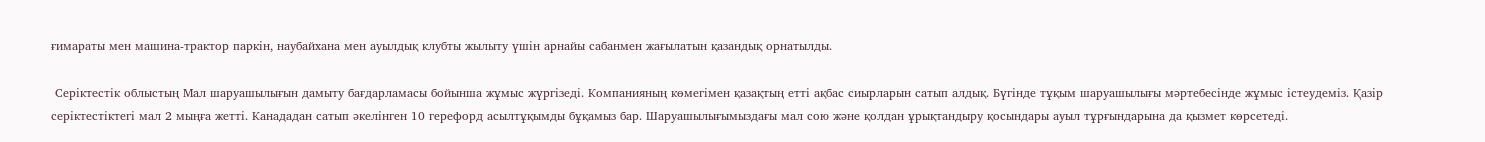ғимараты мен машина-трактор паркін, наубайхана мен ауылдық клубты жылыту үшін арнайы сабанмен жағылатын қазандық орнатылды.

 Серіктестік облыстың Мал шаруашылығын дамыту бағдарламасы бойынша жұмыс жүргізеді. Компанияның көмегімен қазақтың етті ақбас сиырларын сатып алдық. Бүгінде тұқым шаруашылығы мәртебесінде жұмыс істеудеміз. Қазір серіктестіктегі мал 2 мыңға жетті. Канададан сатып әкелінген 10 герефорд асылтұқымды бұқамыз бар. Шаруашылығымыздағы мал сою және қолдан ұрықтандыру қосындары ауыл тұрғындарына да қызмет көрсетеді.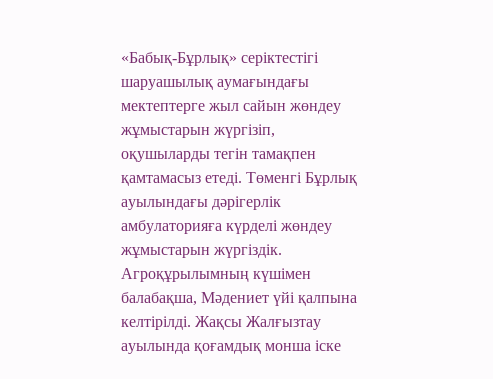«Бабық-Бұрлық» серіктестігі шаруашылық аумағындағы мектептерге жыл сайын жөндеу жұмыстарын жүргізіп, оқушыларды тегін тамақпен қамтамасыз етеді. Төменгі Бұрлық ауылындағы дәрігерлік амбулаторияға күрделі жөндеу жұмыстарын жүргіздік. Агроқұрылымның күшімен балабақша, Мәдениет үйі қалпына келтірілді. Жақсы Жалғызтау ауылында қоғамдық монша іске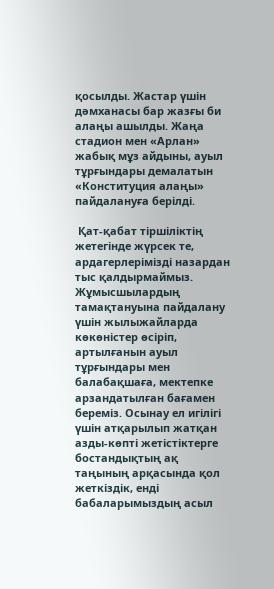қосылды. Жастар үшін дәмханасы бар жазғы би алаңы ашылды. Жаңа стадион мен «Арлан» жабық мұз айдыны, ауыл тұрғындары демалатын «Конституция алаңы» пайдалануға берілді.

 Қат-қабат тіршіліктің жетегінде жүрсек те, ардагерлерімізді назардан тыс қалдырмаймыз. Жұмысшылардың тамақтануына пайдалану үшін жылыжайларда көкөністер өсіріп, артылғанын ауыл тұрғындары мен балабақшаға, мектепке арзандатылған бағамен береміз. Осынау ел игілігі үшін атқарылып жатқан азды-көпті жетістіктерге бостандықтың ақ таңының арқасында қол жеткіздік, енді бабаларымыздың асыл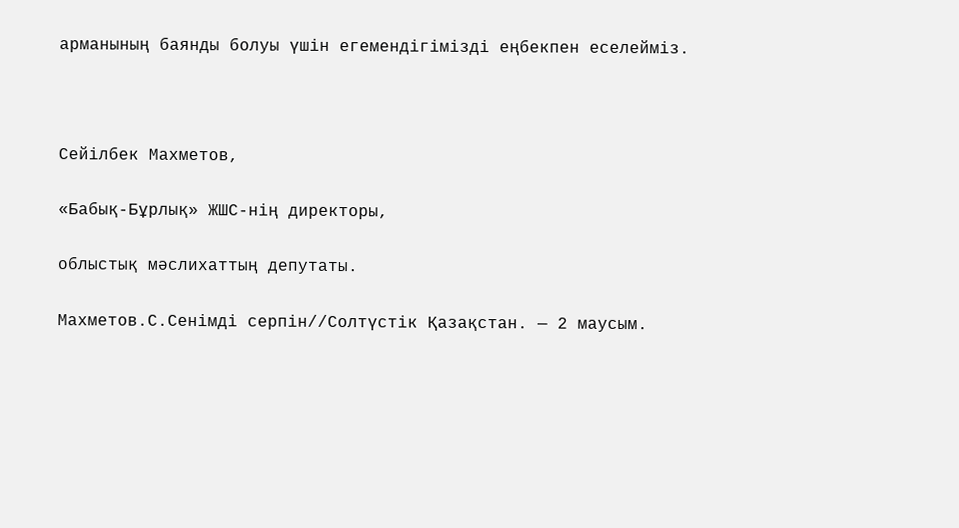арманының баянды болуы үшін егемендігімізді еңбекпен еселейміз.



Сейілбек Махметов,

«Бабық-Бұрлық» ЖШС-нің директоры,

облыстық мәслихаттың депутаты.

Махметов.С.Сенімді серпін//Солтүстік Қазақстан. — 2 маусым.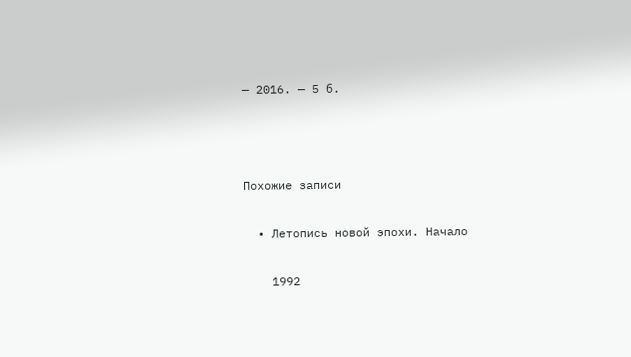— 2016. — 5 б.



Похожие записи

  • Летопись новой эпохи. Начало

    1992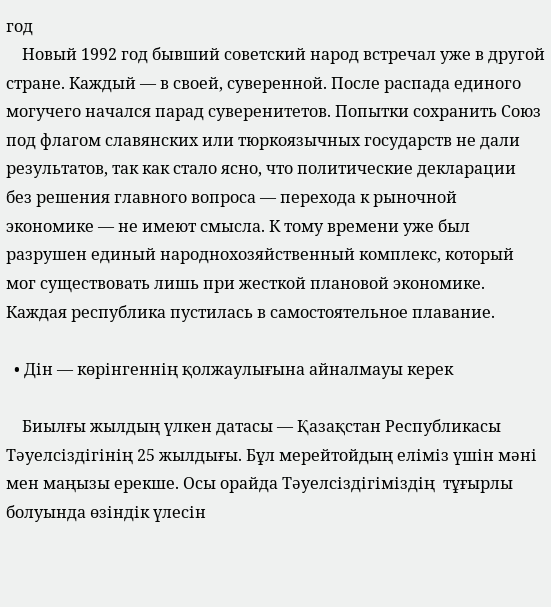год
    Новый 1992 год бывший советский народ встречал уже в другой стране. Каждый — в своей, суверенной. После распада единого могучего начался парад суверенитетов. Попытки сохранить Союз под флагом славянских или тюркоязычных государств не дали результатов, так как стало ясно, что политические декларации без решения главного вопроса — перехода к рыночной экономике — не имеют смысла. К тому времени уже был разрушен единый народнохозяйственный комплекс, который мог существовать лишь при жесткой плановой экономике. Каждая республика пустилась в самостоятельное плавание.

  • Дін — көрінгеннің қолжаулығына айналмауы керек

    Биылғы жылдың үлкен датасы — Қазақстан Республикасы Тәуелсіздігінің 25 жылдығы. Бұл мерейтойдың еліміз үшін мәні мен маңызы ерекше. Осы орайда Тәуелсіздігіміздің  тұғырлы болуында өзіндік үлесін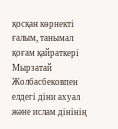қосқан көрнекті ғалым, танымал қоғам қайраткері Мырзатай Жолбасбековпен елдегі діни ахуал және ислам дінінің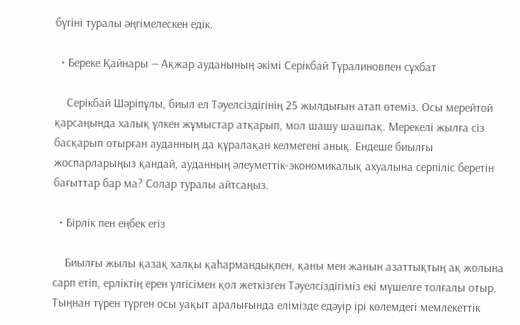бүгіні туралы әңгімелескен едік.

  • Береке Қайнары — Ақжар ауданының әкімі Серікбай Тұралиновпен сұхбат

    Серікбай Шәріпұлы, биыл ел Тәуелсіздігінің 25 жылдығын атап өтеміз. Осы мерейтой қарсаңында халық үлкен жұмыстар атқарып, мол шашу шашпақ. Мерекелі жылға сіз басқарып отырған ауданның да құралақан келмегені анық. Ендеше биылғы жоспарларыңыз қандай, ауданның әлеуметтік-экономикалық ахуалына серпіліс беретін бағыттар бар ма? Солар туралы айтсаңыз.

  • Бірлік пен еңбек егіз

    Биылғы жылы қазақ халқы қаһармандықпен, қаны мен жанын азаттықтың ақ жолына сарп етіп, ерліктің ерен үлгісімен қол жеткізген Тәуелсіздігіміз екі мүшелге толғалы отыр. Тыңнан түрен түрген осы уақыт аралығында елімізде едәуір ірі көлемдегі мемлекеттік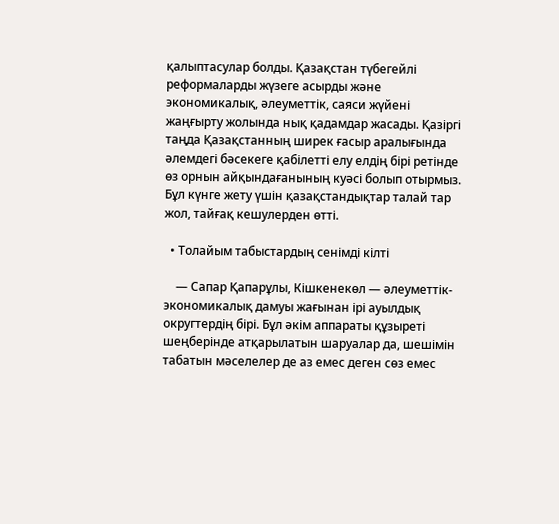қалыптасулар болды. Қазақстан түбегейлі реформаларды жүзеге асырды және экономикалық, әлеуметтік, саяси жүйені жаңғырту жолында нық қадамдар жасады. Қазіргі таңда Қазақстанның ширек ғасыр аралығында әлемдегі бәсекеге қабілетті елу елдің бірі ретінде өз орнын айқындағанының куәсі болып отырмыз. Бұл күнге жету үшін қазақстандықтар талай тар жол, тайғақ кешулерден өтті.

  • Толайым табыстардың сенімді кілті

    — Сапар Қапарұлы, Кішкенекөл — әлеуметтік-экономикалық дамуы жағынан ірі ауылдық округтердің бірі. Бұл әкім аппараты құзыреті шеңберінде атқарылатын шаруалар да, шешімін табатын мәселелер де аз емес деген сөз емес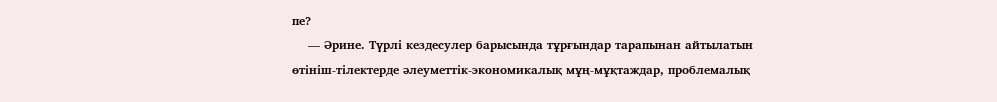пе?
    — Әрине. Түрлі кездесулер барысында тұрғындар тарапынан айтылатын өтініш-тілектерде әлеуметтік-экономикалық мұң-мұқтаждар, проблемалық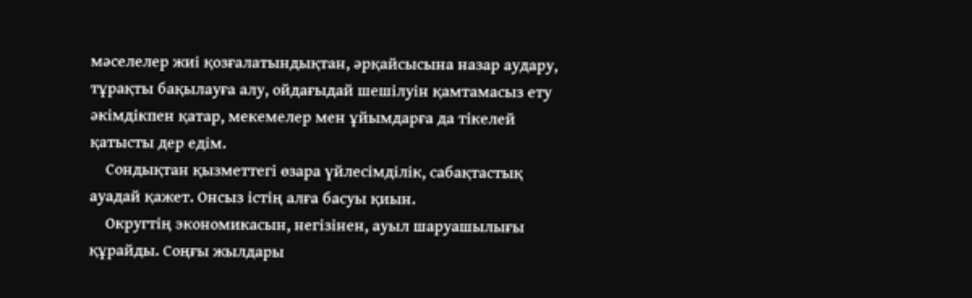мәселелер жиі қозғалатындықтан, әрқайсысына назар аудару, тұрақты бақылауға алу, ойдағыдай шешілуін қамтамасыз ету әкімдікпен қатар, мекемелер мен ұйымдарға да тікелей қатысты дер едім.
    Сондықтан қызметтегі өзара үйлесімділік, сабақтастық ауадай қажет. Онсыз істің алға басуы қиын.
    Округтің экономикасын, негізінен, ауыл шаруашылығы құрайды. Соңғы жылдары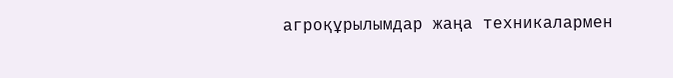агроқұрылымдар жаңа техникалармен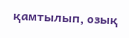қамтылып, озық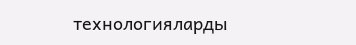технологияларды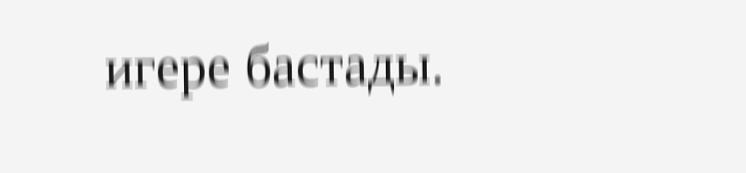игере бастады.